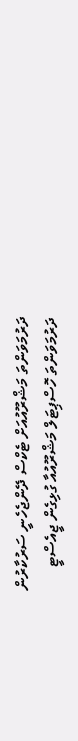ދަރުމަވަންތަ މަޝްރޫއުއަށް ޓެކްސް ދޭންޖެހެނީ ސަރުކާރުން
ދަރުމަވަންތަ ހޮސްޕިޓަލް މަޝްރޫއުއާ ގުޅިގެން ޖީއެސްޓީ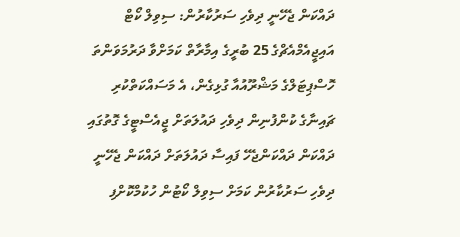ދައްކަން ޖެހޭނީ ދިވެހި ސަރުކާރުން: ސިވިލް ކޯޓް
އައިޖީއެމްއެޗްގެ 25 ބުރީގެ އިމާރާތް ކަމަށްވާ ދަރުމަވަންތަ ހޮސްޕިޓަލްގެ މަޝްރޫއުއާ ގުޅިގެން، އެ މަސައްކަތްކުރި ޗައިނާގެ ކުންފުނިން ދިވެހި ދައުލަތަށް ޖީއެސްޓީގެ ގޮތުގައި ދައްކަން ދައްކަންޖެހޭ ފައިސާ ދައުލަތަށް ދައްކަން ޖެހޭނީ ދިވެހި ސަރުކާރުން ކަމަށް ސިވިލް ކޯޓުން ހުކުމްކޮށްފި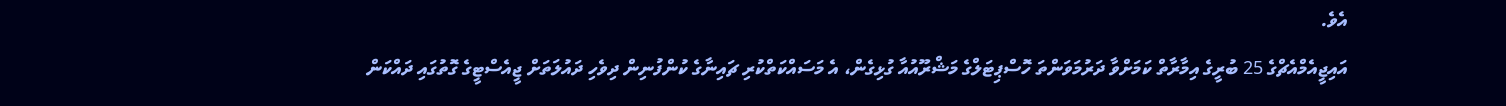އެވެ.
އައިޖީއެމްއެޗްގެ 25 ބުރީގެ އިމާރާތް ކަމަށްވާ ދަރުމަވަންތަ ހޮސްޕިޓަލްގެ މަޝްރޫއުއާ ގުޅިގެން، އެ މަސައްކަތްކުރި ޗައިނާގެ ކުންފުނިން ދިވެހި ދައުލަތަށް ޖީއެސްޓީގެ ގޮތުގައި ދައްކަން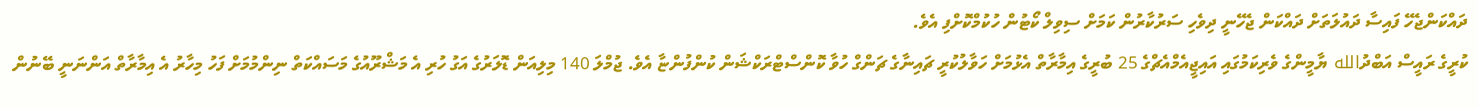ދައްކަންޖެހޭ ފައިސާ ދައުލަތަށް ދައްކަން ޖެހޭނީ ދިވެހި ސަރުކާރުން ކަމަށް ސިވިލް ކޯޓުން ހުކުމްކޮށްފި އެވެ.
ކުރީގެ ރައީސް އަބްދުالله ޔާމީންގެ ވެރިކަމުގައި އައިޖީއެމްއެޗްގެ 25 ބުރީގެ އިމާރާތް އެޅުމަށް ހަވާލުކުރީ ޗައިނާގެ ޗަންގް ހުވާ ކޮންސްޓްރަކްޝަން ކުންފުންޏާ އެވެ. ޖުމްލަ 140 މިލިއަން ޑޮލަރުގެ އަގު ހުރި އެ މަޝްރޫއުގެ މަސައްކަތް ނިންމުމަށް ފަހު މިހާރު އެ އިމާރާތް އަންނަނީ ބޭނުން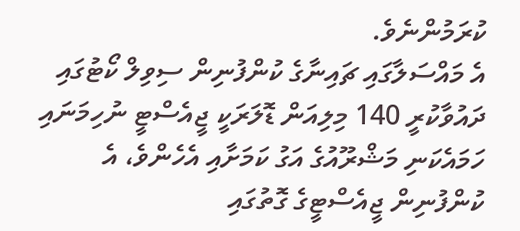ކުރަމުންނެވެ.
އެ މައްސަލާގައި ޗައިނާގެ ކުންފުނިން ސިވިލް ކޯޓުގައި ދައުވާކުރީ 140 މިލިއަން ޑޮލަރަކީ ޖީއެސްޓީ ނުހިމަނައި ހަމައެކަނި މަޝްރޫއުގެ އަގު ކަމަށާއި އެހެންވެ، އެ ކުންފުނިން ޖީއެސްޓީގެ ގޮތުގައި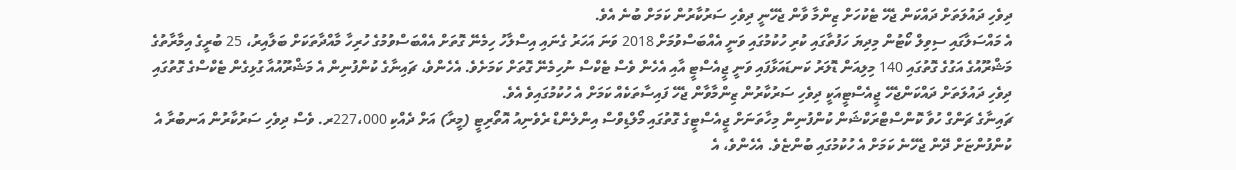ދިވެހި ދައުލަތަށް ދައްކަން ޖެހޭ ޓެކުހަށް ޒިންމާ ވާން ޖެހޭނީ ދިވެހި ސަރުކާރުން ކަމަށް ބުނެ އެވެ.
އެ މައްސަލާގައި ސިވިލް ކޯޓުން މިދިޔަ ހަފުތާގައި ކުރި ހުކުމުގައި ވަނީ އެއްބަސްވުމަށް 2018 ވަނަ އަހަރު ގެނައި އިސްލާހު ހިމެނޭ ގޮތަށް އެއްބަސްވުމުގެ ހުރިހާ މާއްދާތަކަށް ބަލާއިރު، 25 ބުރީގެ އިމާރާތުގެ މަޝްރޫއުގެ އަގުގެ ގޮތުގައި 140 މިލިއަން ޑޮލަރު ކަނޑައަޅާފައި ވަނީ ޖީއެސްޓީ އާއި އެހެން ވެސް ޓެކްސް ނުހިމެނޭ ގޮތަށް ކަމަށެވެ. އެހެންވެ، ޗައިނާގެ ކުންފުނިން އެ މަޝްރޫއުއާ ގުޅިގެން ޓެކްސްގެ ގޮތުގައި ދިވެހި ދައުލަތަށް ދައްކަންޖެހޭ ޖީއެސްޓީއަކީ ދިވެހި ސަރުކާރުން ޒިންމާވާން ޖެހޭ ފައިސާތަކެއް ކަމަށް އެ ހުކުމުގައިވެ އެވެ.
ޗައިނާގެ ޗަންގް ހުވާ ކޮންސްޓްރަކްޝަން ކުންފުނިން މިހާތަނަށް ޖީއެސްޓީގެ ގޮތުގައި މޯލްޑިވްސް އިންލެންޑް ރެވެނިއު އޮތޯރިޓީ (މީރާ) އަށް ދެއްކި 227،000ރ. ވެސް ދިވެހި ސަރުކާރުން އަނބުރާ އެ ކުންފުންޏަށް ދޭން ޖެހޭނެ ކަމަށް އެ ހުކުމުގައި ބުންޏެވެ. އެހެންވެ، އެ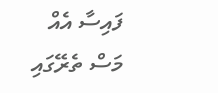ފައިސާ އެއް މަސް ތެރޭގައި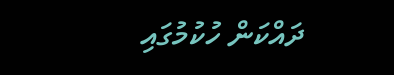ދައްކަން ހުކުމުގައި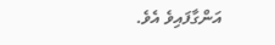އަންގާފައިވެ އެވެ.